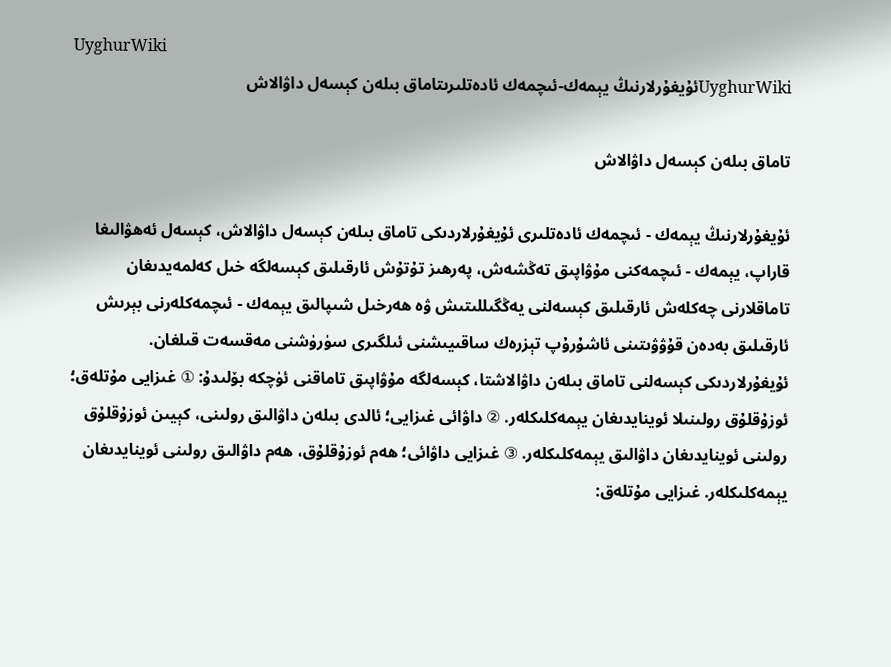UyghurWiki
UyghurWikiئۇيغۇرلارنىڭ يېمەك-ئىچمەك ئادەتلىرىتاماق بىلەن كېسەل داۋالاش

تاماق بىلەن كېسەل داۋالاش

ئۇيغۇرلارنىڭ يېمەك - ئىچمەك ئادەتلىرى ئۇيغۇرلاردىكى تاماق بىلەن كېسەل داۋالاش، كېسەل ئەھۋالىغا قاراپ، يېمەك - ئىچمەكنى مۇۋاپىق تەڭشەش، پەرھىز تۇتۇش ئارقىلىق كېسەلگە خىل كەلمەيدىغان تاماقلارنى چەكلەش ئارقىلىق كېسەلنى يەڭگىللىتىش ۋە ھەرخىل شىپالىق يېمەك - ئىچمەكلەرنى بېرىش ئارقىلىق بەدەن قۇۋۋىتىنى ئاشۇرۇپ تېزرەك ساقىيىشنى ئىلگىرى سۈرۈشنى مەقسەت قىلغان. ئۇيغۇرلاردىكى كېسەلنى تاماق بىلەن داۋالاشتا، كېسەلگە مۇۋاپىق تاماقنى ئۈچكە بۆلىدۇ: ① غىزايى مۇتلەق؛ ئوزۇقلۇق رولىنىلا ئوينايدىغان يېمەكلىكلەر. ② داۋائى غىزايى؛ ئالدى بىلەن داۋالىق رولىنى، كېيىن ئوزۇقلۇق رولىنى ئوينايدىغان داۋالىق يېمەكلىكلەر. ③ غىزايى داۋائى؛ ھەم ئوزۇقلۇق، ھەم داۋالىق رولىنى ئوينايدىغان يېمەكلىكلەر. غىزايى مۇتلەق: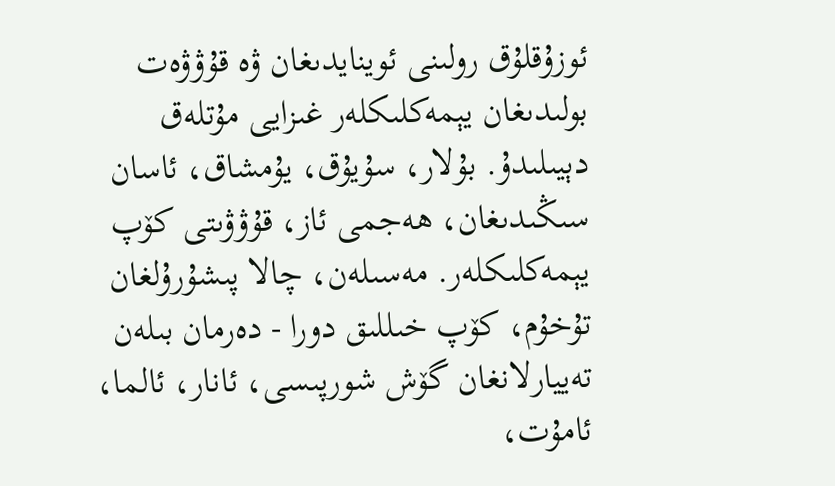ئوزۇقلۇق رولىنى ئوينايدىغان ۋە قۇۋۋەت بولىدىغان يېمەكلىكلەر غىزايى مۇتلەق دېيىلىدۇ. بۇلار، سۇيۇق، يۇمشاق، ئاسان سىڭىدىغان، ھەجمى ئاز، قۇۋۋىتى كۆپ يېمەكلىكلەر. مەسىلەن، چالا پىشۇرۇلغان تۇخۇم، كۆپ خىللىق دورا - دەرمان بىلەن تەييارلانغان گۆش شورپىسى، ئانار، ئالما، ئامۇت،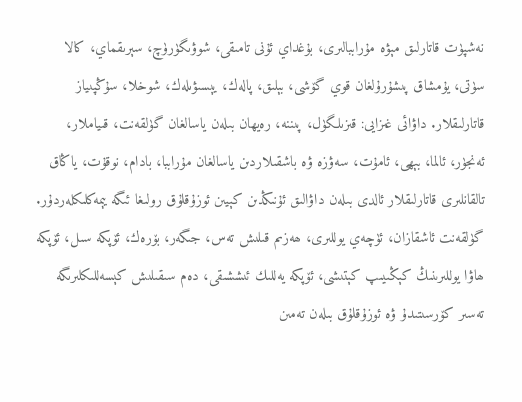نەشپۈت قاتارلىق مېۋە مۇراببالىرى، بۇغداي ئۇنى تامىقى، شوۋىگۈرۈچ، سېرىقماي، كالا سۈتى، يۇمشاق پىشۇرۇلغان قوي گۆشى، بېلىق، پالەك، يېسىۋىلەك، شوخلا، سۇڭپىياز قاتارلىقلار. داۋائى غىزايى: قىزىلگۈل، پىننە، رەيھان بىلەن ياسالغان گۈلقەنت، قىياملار، ئەنجۈر، ئالما، بېھى، ئامۇت، سەۋزە ۋە باشقىلاردىن ياسالغان مۇراببا، بادام، نوقۇت، ياڭاق تالقانلىرى قاتارلىقلار ئالدى بىلەن داۋالىق ئۇنىڭدىن كېيىن ئوزۇقلۇق رولىغا ئىگە يېمەكلىكلەردۇر. گۈلقەنت ئاشقازان، ئۈچەي يوللىرى، ھەزىم قىلىش تەس، جىگەر، بۆرەك، ئۆپكە سىل، ئۆپكە ھاۋا يوللىرىنىڭ كېڭىيىپ كېتىشى، ئۆپكە يەللىك ئىششىقى، دەم سىقىلىش كېسەللىكلىرىگە تەسىر كۆرسىتىدۇ ۋە ئوزۇقلۇق بىلەن تەمىن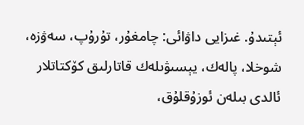ئېتىدۇ. غىزايى داۋائى: چامغۇر، تۇرۇپ، سەۋزە، شوخلا، پالەك، يېسىۋىلەك قاتارلىق كۆكتاتلار ئالدى بىلەن ئوزۇقلۇق،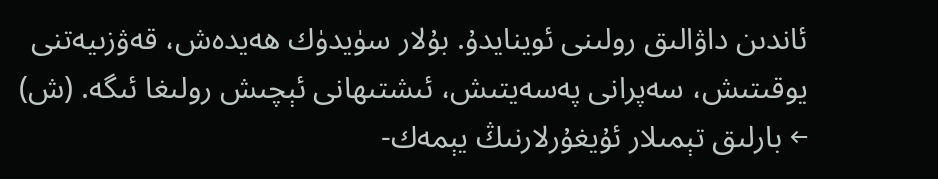ئاندىن داۋالىق رولىنى ئوينايدۇ. بۇلار سۈيدۈك ھەيدەش، قەۋزىيەتنى يوقىتىش، سەپرانى پەسەيتىش، ئىشتىھانى ئېچىش رولىغا ئىگە. (ش)
← بارلىق تېمىلار ئۇيغۇرلارنىڭ يېمەك-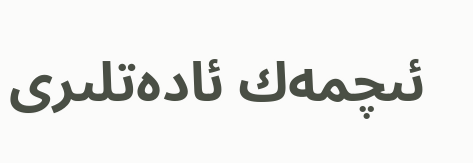ئىچمەك ئادەتلىرى